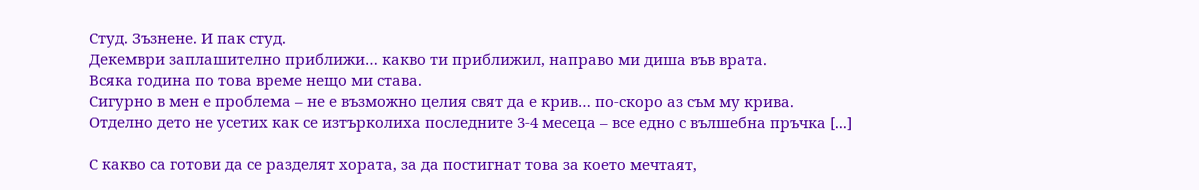Студ. Зъзнене. И пак студ.
Декември заплашително приближи… какво ти приближил, направо ми диша във врата.
Всяка година по това време нещо ми става.
Сигурно в мен е проблема – не е възможно целия свят да е крив… по-скоро аз съм му крива.
Отделно дето не усетих как се изтърколиха последните 3-4 месеца – все едно с вълшебна пръчка [...]

С какво са готови да се разделят хората, за да постигнат това за което мечтаят,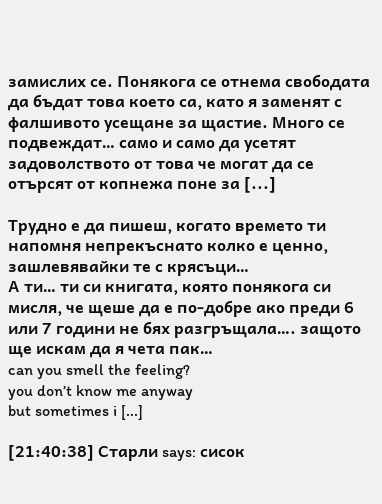замислих се. Понякога се отнема свободата да бъдат това което са, като я заменят с фалшивото усещане за щастие. Много се подвеждат… само и само да усетят задоволството от това че могат да се отърсят от копнежа поне за [...]

Трудно е да пишеш, когато времето ти напомня непрекъснато колко е ценно, зашлевявайки те с крясъци…
А ти… ти си книгата, която понякога си мисля, че щеше да е по-добре ако преди 6 или 7 години не бях разгръщала…. защото ще искам да я чета пак…
can you smell the feeling?
you don’t know me anyway
but sometimes i [...]

[21:40:38] Старли says: сисок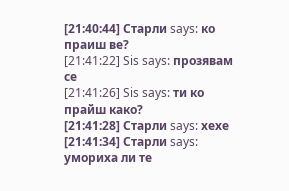[21:40:44] Старли says: ко праиш ве?
[21:41:22] Sis says: прозявам се
[21:41:26] Sis says: ти ко прайш како?
[21:41:28] Старли says: хехе
[21:41:34] Старли says: умориха ли те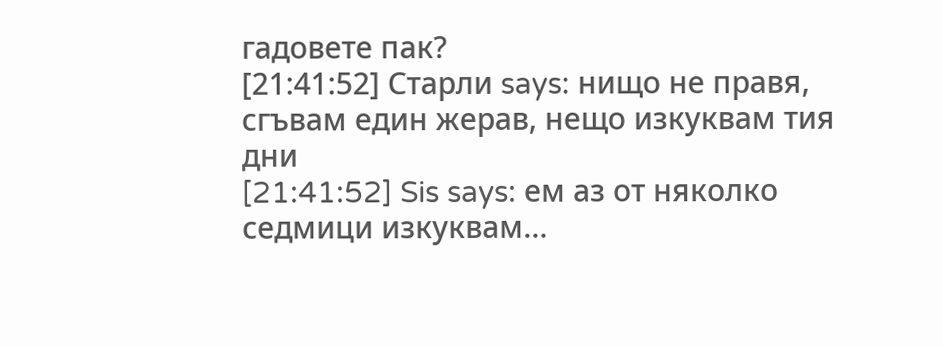гадовете пак?
[21:41:52] Старли says: нищо не правя, сгъвам един жерав, нещо изкуквам тия дни
[21:41:52] Sis says: ем аз от няколко седмици изкуквам…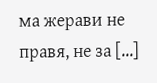ма жерави не правя, не за [...]